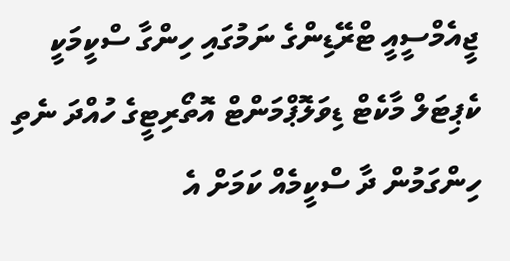ޖީއެމްސީއީ ޓްރޭޑިންގެ ނަމުގައި ހިންގާ ސްކީމަކީ ކެޕިޓަލް މާކެޓް ޑިވަލޮޕްމަންޓް އޮތޯރިޓީގެ ހުއްދަ ނެތި ހިންގަމުން ދާ ސްކީމެއް ކަމަށް އެ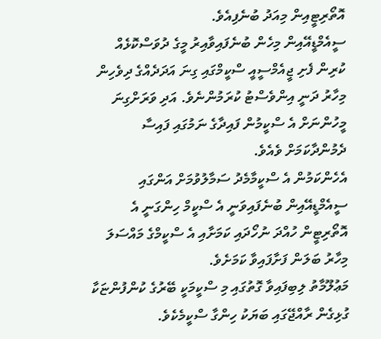އޮތޯރިޓީއިން މިއަދު ބުނެފިއެވެ.
ސީއެމްޑީއޭއިން މިހެން ބުނެފައިވާއިރު މީގެ ދުވަސްކޮޅެއް ކުރިން ފެށި ޖީއެމްސީއީ ސްކީމްގައި ގިނަ އަދަދެއްގެ ދިވެހިން މިހާރު ދަނީ އިންވެސްޓު ކުރަމުންނެވެ. އަދި ވަރަށްގިނަ މީހުންނަށް އެ ސްކީމުން ފައިދާގެ ނަމުގައި ފައިސާ ދެމުންދާކަމަށް ވެއެވެ.
އެހެންކަމުން އެ ސްކީމާމެދު ސަމާލުވުމަށް އަންގައި ސީއެމްޑީއޭއިން ބުނެފައިވަނީ އެ ސްކީމް ހިންގަނީ އެ އޮތޯރިޓީން ހުއްދަ ނުހޯދައި ކަމަށާއި އެ ސްކީމްގެ މައްސަލަ މިހާރު ބަލަން ފަށާފައިވާ ކަމަށެވެ.
މަޢުލޫމާތު ލިބިފައިވާ ގޮތުގައި މި ސްކީމަކީ ބޭރުގެ ކުންފުންޏަކާ ގުޅިގެން ރާއްޖޭގައި ބަޔަކު ހިންގާ ސްކީމެކެވެ.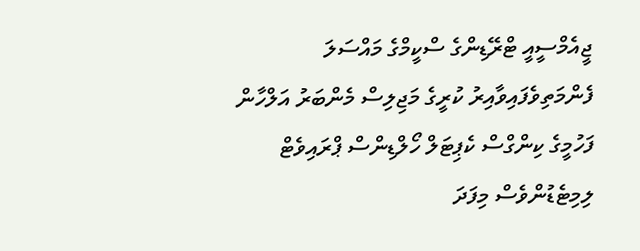ޖީއެމްސީއީ ޓްރޭޑިންގެ ސްކީމްގެ މައްސަލަ ފެންމަތިވެފައިވާއިރު ކުރީގެ މަޖިލިސް މެންބަރު އަލްހާން ފަހުމީގެ ކިންގްސް ކެޕިޓަލް ހޯލްޑިންސް ޕްރައިވެޓް ލިމިޓެޑުންވެސް މިފަދަ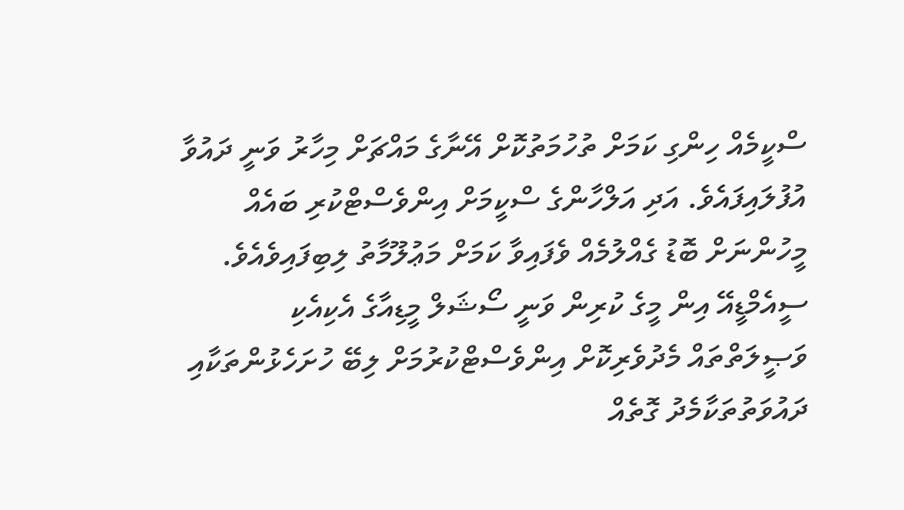ސްކީމެއް ހިންގި ކަމަށް ތުހުމަތުކޮށް އޭނާގެ މައްޗަށް މިހާރު ވަނީ ދައުވާ އުފުލައިފައެވެ. އަދި އަލްހާންގެ ސްކީމަށް އިންވެސްޓްކުރި ބައެއް މީހުންނަށް ބޮޑު ގެއްލުމެއް ވެފައިވާ ކަމަށް މަޢުލޫމާތު ލިބިފައިވެއެވެ.
ސީއެމްޑީއޭ އިން މީގެ ކުރިން ވަނީ ސޯޝަލް މީޑިއާގެ އެކިއެކި ވަޞީލަތްތައް މެދުވެރިކޮށް އިންވެސްޓްކުރުމަށް ލިބޭ ހުށަހެޅުންތަކާއި ދައުވަތުތަކާމެދު ގޮތެއް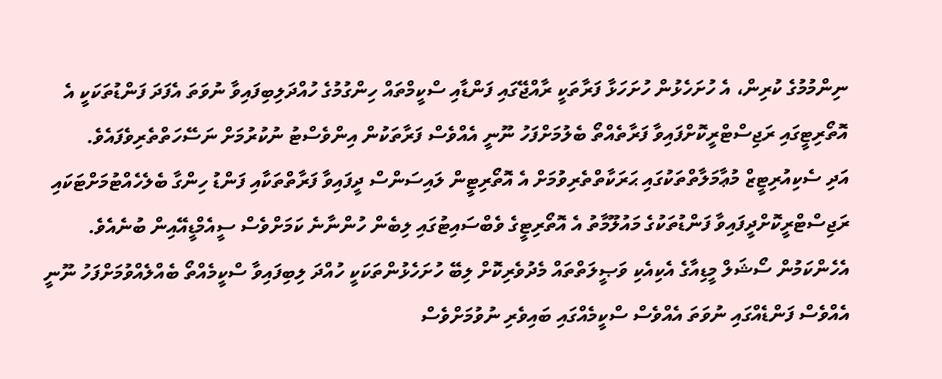ނިންމުމުގެ ކުރިން، އެ ހުށަހެޅުން ހުށަހަޅާ ފަރާތަކީ ރާއްޖޭގައި ފަންޑާއި ސްކީމްތައް ހިންގުމުގެ ހުއްދަލިބިފައިވާ ނުވަތަ އެފަދަ ފަންޑުތަކަކީ އެ އޮތޯރިޓީގައި ރަޖިސްޓްރީކޮށްފައިވާ ފަރާތެއްތޯ ބެލުމަށްފަހު ނޫނީ އެއްވެސް ފަރާތަކުން އިންވެސްޓު ނުކުރުމަށް ނަސޭހަތްތެރިވެފައެވެ.
އަދި ސެކިއުރިޓީޒް މުޢާމަލާތްތަކުގައި ޙަރަކާތްތެރިވުމަށް އެ އޮތޯރިޓީން ލައިސަންސް ދީފައިވާ ފަރާތްތަކާއި ފަންޑު ހިންގާ ބެލެހެއްޓުމަށްޓަކައި ރަޖިސްޓްރީކޮށްދީފައިވާ ފަންޑުތަކުގެ މައުލޫމާތު އެ އޮތޯރިޓީގެ ވެބްސައިޓުގައި ލިބެން ހުންނާނެ ކަމަށްވެސް ސީއެމްޑީއޭއިން ބުނެއެވެ. އެހެންކަމުން ސޯޝަލް މީޑިއާގެ އެކިއެކި ވަޞީލަތްތައް މެދުވެރިކޮށް ލިބޭ ހުށަހެޅުންތަކަކީ ހުއްދަ ލިބިފައިވާ ސްކީމެއްތޯ ބެއްލެއްވުމަށްފަހު ނޫނީ އެއްވެސް ފަންޑެއްގައި ނުވަތަ އެއްވެސް ސްކީމެއްގައި ބައިވެރި ނުވުމަށްވެސް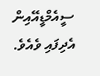ސީއެމްޑީއޭއިން އެދިފައި ވެއެވެ.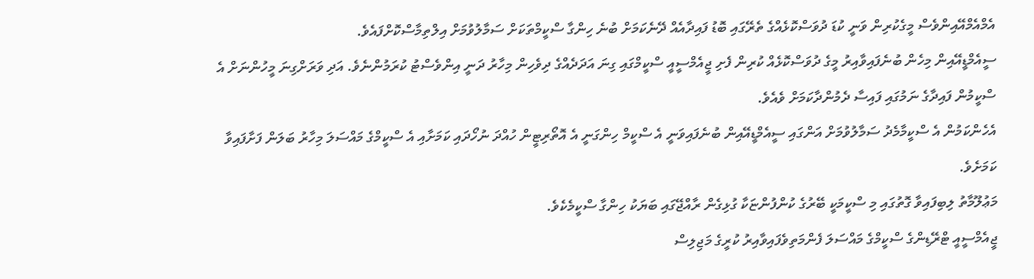އެމްއެމްއޭއިންވެސް މީގެކުރިން ވަނީ ކުޑަ ދުވަސްކޮޅެއްގެ ތެރޭގައި ބޮޑު ފައިދާއެއް ދޭނެކަމަށް ބުނެ ހިންގާ ސްކީމްތަކަށް ސަމާލުވުމަށް އިލްތިމާސްކޮށްފައެވެ.
ސީއެމްޑީއޭއިން މިހެން ބުނެފައިވާއިރު މީގެ ދުވަސްކޮޅެއް ކުރިން ފެށި ޖީއެމްސީއީ ސްކީމްގައި ގިނަ އަދަދެއްގެ ދިވެހިން މިހާރު ދަނީ އިންވެސްޓު ކުރަމުންނެވެ. އަދި ވަރަށްގިނަ މީހުންނަށް އެ ސްކީމުން ފައިދާގެ ނަމުގައި ފައިސާ ދެމުންދާކަމަށް ވެއެވެ.
އެހެންކަމުން އެ ސްކީމާމެދު ސަމާލުވުމަށް އަންގައި ސީއެމްޑީއޭއިން ބުނެފައިވަނީ އެ ސްކީމް ހިންގަނީ އެ އޮތޯރިޓީން ހުއްދަ ނުހޯދައި ކަމަށާއި އެ ސްކީމްގެ މައްސަލަ މިހާރު ބަލަން ފަށާފައިވާ ކަމަށެވެ.
މަޢުލޫމާތު ލިބިފައިވާ ގޮތުގައި މި ސްކީމަކީ ބޭރުގެ ކުންފުންޏަކާ ގުޅިގެން ރާއްޖޭގައި ބަޔަކު ހިންގާ ސްކީމެކެވެ.
ޖީއެމްސީއީ ޓްރޭޑިންގެ ސްކީމްގެ މައްސަލަ ފެންމަތިވެފައިވާއިރު ކުރީގެ މަޖިލިސް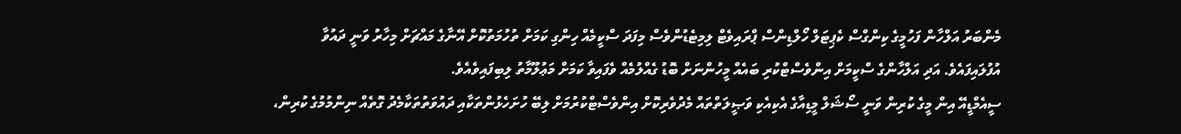މެންބަރު އަލްހާން ފަހުމީގެ ކިންގްސް ކެޕިޓަލް ހޯލްޑިންސް ޕްރައިވެޓް ލިމިޓެޑުންވެސް މިފަދަ ސްކީމެއް ހިންގި ކަމަށް ތުހުމަތުކޮށް އޭނާގެ މައްޗަށް މިހާރު ވަނީ ދައުވާ އުފުލައިފައެވެ. އަދި އަލްހާންގެ ސްކީމަށް އިންވެސްޓްކުރި ބައެއް މީހުންނަށް ބޮޑު ގެއްލުމެއް ވެފައިވާ ކަމަށް މަޢުލޫމާތު ލިބިފައިވެއެވެ.
ސީއެމްޑީއޭ އިން މީގެ ކުރިން ވަނީ ސޯޝަލް މީޑިއާގެ އެކިއެކި ވަޞީލަތްތައް މެދުވެރިކޮށް އިންވެސްޓްކުރުމަށް ލިބޭ ހުށަހެޅުންތަކާއި ދައުވަތުތަކާމެދު ގޮތެއް ނިންމުމުގެ ކުރިން،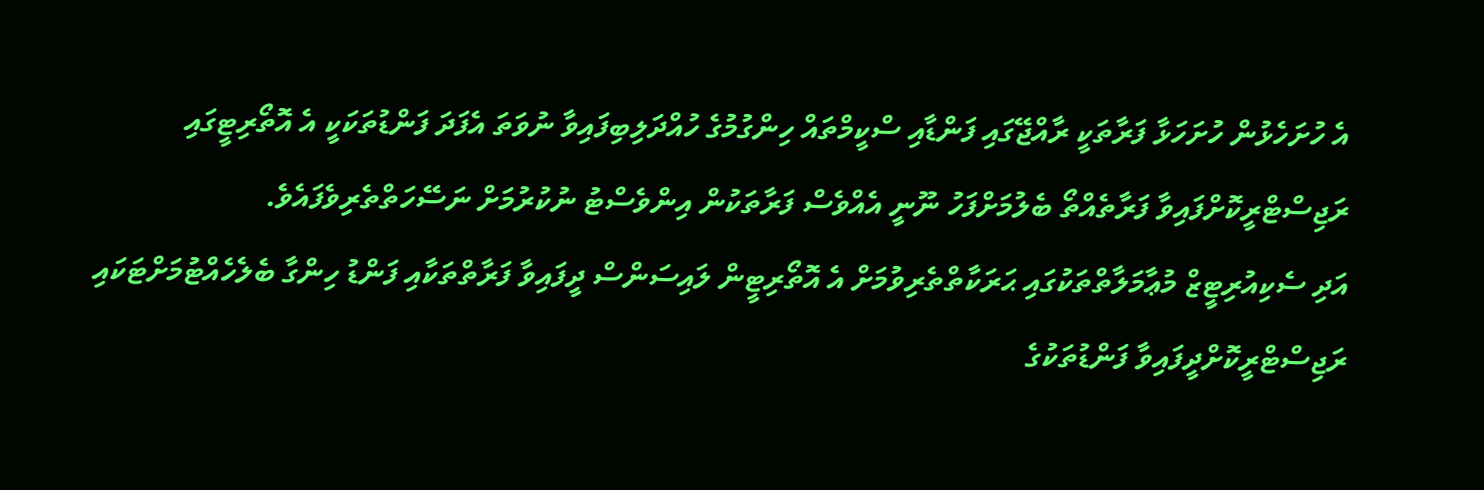އެ ހުށަހެޅުން ހުށަހަޅާ ފަރާތަކީ ރާއްޖޭގައި ފަންޑާއި ސްކީމްތައް ހިންގުމުގެ ހުއްދަލިބިފައިވާ ނުވަތަ އެފަދަ ފަންޑުތަކަކީ އެ އޮތޯރިޓީގައި ރަޖިސްޓްރީކޮށްފައިވާ ފަރާތެއްތޯ ބެލުމަށްފަހު ނޫނީ އެއްވެސް ފަރާތަކުން އިންވެސްޓު ނުކުރުމަށް ނަސޭހަތްތެރިވެފައެވެ.
އަދި ސެކިއުރިޓީޒް މުޢާމަލާތްތަކުގައި ޙަރަކާތްތެރިވުމަށް އެ އޮތޯރިޓީން ލައިސަންސް ދީފައިވާ ފަރާތްތަކާއި ފަންޑު ހިންގާ ބެލެހެއްޓުމަށްޓަކައި ރަޖިސްޓްރީކޮށްދީފައިވާ ފަންޑުތަކުގެ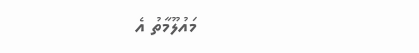މައުލޫމާތު އެ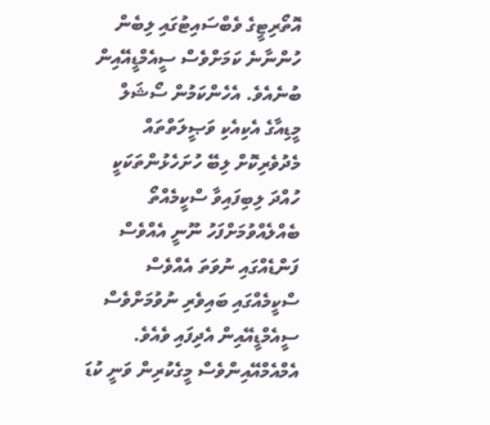އޮތޯރިޓީގެ ވެބްސައިޓުގައި ލިބެން ހުންނާނެ ކަމަށްވެސް ސީއެމްޑީއޭއިން ބުނެއެވެ. އެހެންކަމުން ސޯޝަލް މީޑިއާގެ އެކިއެކި ވަޞީލަތްތައް މެދުވެރިކޮށް ލިބޭ ހުށަހެޅުންތަކަކީ ހުއްދަ ލިބިފައިވާ ސްކީމެއްތޯ ބެއްލެއްވުމަށްފަހު ނޫނީ އެއްވެސް ފަންޑެއްގައި ނުވަތަ އެއްވެސް ސްކީމެއްގައި ބައިވެރި ނުވުމަށްވެސް ސީއެމްޑީއޭއިން އެދިފައި ވެއެވެ.
އެމްއެމްއޭއިންވެސް މީގެކުރިން ވަނީ ކުޑަ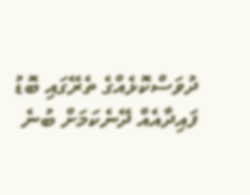ދުވަސްކޮޅެއްގެ ތެރޭގައި ބޮޑު ފައިދާއެއް ދޭނެކަމަށް ބުނެ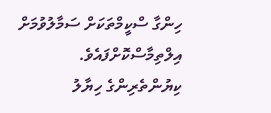ހިންގާ ސްކީމްތަކަށް ސަމާލުވުމަށް އިލްތިމާސްކޮށްފައެވެ.
ކިޔުންތެރިންގެ ހިޔާލު